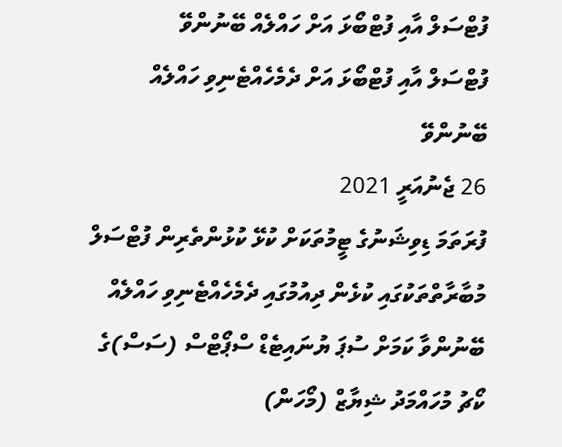ފުޓްސަލް އާއި ފުޓްބޯޅަ އަށް ހައްލެއް ބޭނުންވޭ
ފުޓްސަލް އާއި ފުޓްބޯޅަ އަށް ދެމެހެއްޓެނިވި ހައްލެއް ބޭނުންވޭ
26 ޖެނުއަރީ 2021
ފުރަތަމަ ޑިވިޝަނުގެ ޓީމުތަކަށް ކުޅޭ ކުޅުންތެރިން ފުޓްސަލް މުބާރާތްތަކުގައި ކުޅެން ދިއުމުގައި ދެމެހެއްޓެނިވި ހައްލެއް ބޭނުންވާ ކަމަށް ސުޕަ ޔުނައިޓެޑް ސްޕޯޓްސް (ސަސް)ގެ ކޯޗު މުހައްމަދު ޝިޔާޒް (މޯހަން)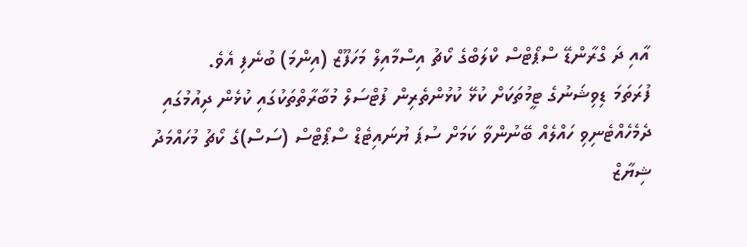އާއި ދަ ގްރާންޑޭ ސްޕޯޓްސް ކްލަބްގެ ކޯޗު އިސްމާއިލް މަހަފޫޒް (އިންމަ) ބުނެފި އެވެ.
ފުރަތަމަ ޑިވިޝަނުގެ ޓީމުތަކަށް ކުޅޭ ކުޅުންތެރިން ފުޓްސަލް މުބާރާތްތަކުގައި ކުޅެން ދިއުމުގައި ދެމެހެއްޓެނިވި ހައްލެއް ބޭނުންވާ ކަމަށް ސުޕަ ޔުނައިޓެޑް ސްޕޯޓްސް (ސަސް)ގެ ކޯޗު މުހައްމަދު ޝިޔާޒް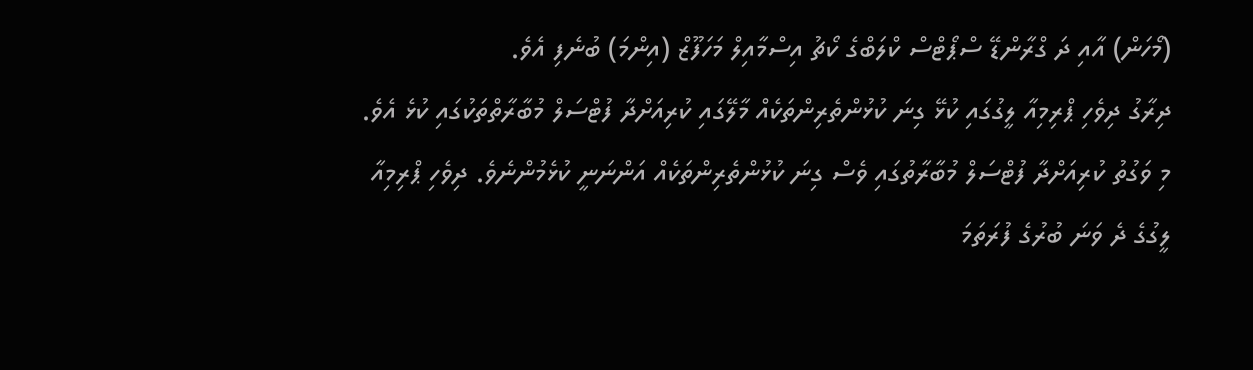(މޯހަން) އާއި ދަ ގްރާންޑޭ ސްޕޯޓްސް ކްލަބްގެ ކޯޗު އިސްމާއިލް މަހަފޫޒް (އިންމަ) ބުނެފި އެވެ.
ދިރާގު ދިވެހި ޕްރިމިއާ ލީގުގައި ކުޅޭ ގިނަ ކުޅުންތެރިންތަކެއް މާލޭގައި ކުރިއަށްދާ ފުޓްސަލް މުބާރާތްތަކުގައި ކުޅެ އެވެ. މި ވަގުތު ކުރިއަށްދާ ފުޓްސަލް މުބާރާތުގައި ވެސް ގިނަ ކުޅުންތެރިންތަކެއް އަންނަނީ ކުޅެމުންނެވެ. ދިވެހި ޕްރިމިއާ ލީގުގެ ދެ ވަނަ ބުރުގެ ފުރަތަމަ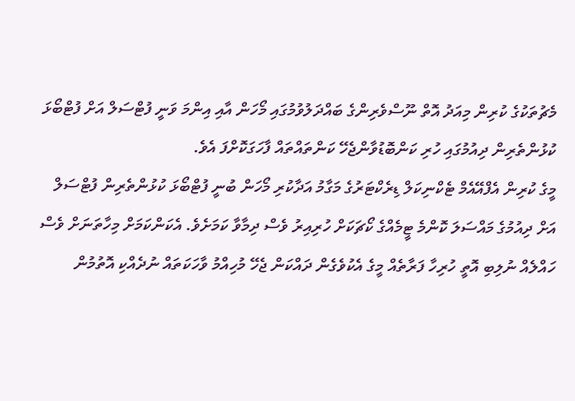މެޗުތަކުގެ ކުރިން މިއަދު އޮތް ނޫސްވެރިންގެ ބައްދަލުވުމުގައި މޯހަން އާއި އިންމަ ވަނީ ފުޓްސަލް އަށް ފުޓްބޯޅަ ކުޅުންތެރިން ދިއުމުގައި ހުރި ކަންބޮޑުވާންޖެހޭ ކަންތައްތައް ފާހަގަކޮށްފަ އެވެ.
މީގެ ކުރިން އެފްއޭއެމް ޓެކްނިކަލް ޑިރެކްޓަރުގެ މަގާމު އަދާކުރި މޯހަން ބުނީ ފުޓްބޯޅަ ކުޅުންތެރިން ފުޓްސަލް އަށް ދިއުމުގެ މައްސަލަ ކޮންމެ ޓީމެއްގެ ކޯޗަކަށް ހުރިއިރު ވެސް ދިމާވާ ކަމަށެވެ. އެކަންކަމަށް މިހާތަނަށް ވެސް ހައްލެއް ނުލިބި އޮތީ ހުރިހާ ފަރާތެއް މީގެ އެކުވެގެން ދައްކަން ޖެހޭ މުހިއްމު ވާހަކަތައް ނުދެއްކި އޮތުމުން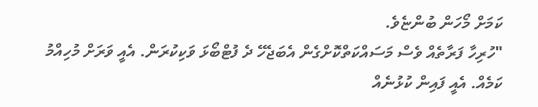ކަމަށް މޯހަން ބުންޏެވެ.
"ހުރިހާ ފަރާތެއް ވެސް މަސައްކަތްކޮށްގެން އެބަޖެހޭ ދެ ފުޓްބޯޅަ ވަކިކުރަން. އެއީ ވަރަށް މުހިއްމު ކަމެއް. އެއީ ފައިން ކުޅުނެއް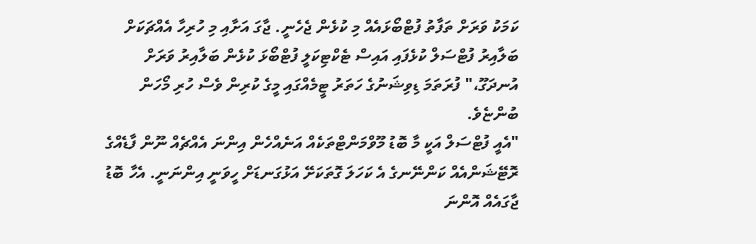ކަމަކު ވަރަށް ތަފާތު ފުޓްބޯޅައެއް މި ކުޅެން ޖެހެނީ. ޖާގަ އަށާއި މި ހުރިހާ އެއްޗަކަށް ބަލާއިރު ފުޓްސަލް ކުޅެފައި އައިސް ޓެކްޓިކަލީ ފުޓްބޯޅަ ކުޅެން ބަލާއިރު ވަރަށް އުނދަގޫ،" ފުރަތަމަ ޑިވިޝަނުގެ ހަތަރު ޓީމެއްގައި މީގެ ކުރިން ވެސް ހުރި މޯހަން ބުންޏެވެ.
"އެއީ ފުޓްސަލް އަކީ މާ ބޮޑު މޫވްމަންޓްތަކެއް އަނެއްހެން އިންނަ އެއްޗެއް ނޫން ފާޑެއްގެ ރޮޓޭޝަންއެއް ކަންނޭނގެ އެ ކަހަލަ ގޮތަކަށޭ އަޅުގަނޑަށް ހީވަނީ އިންނަނީ. އެހާ ބޮޑު ޖާގައެއް އޮންނަ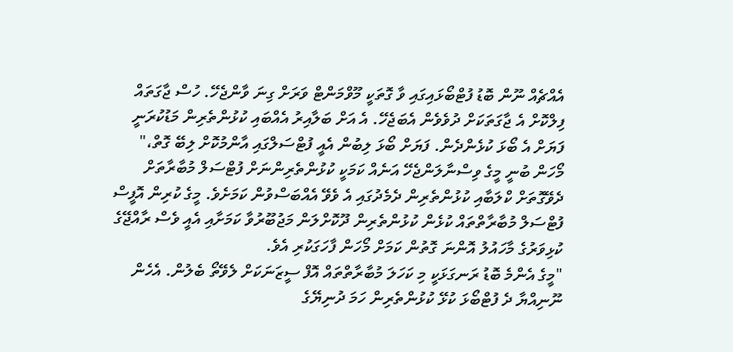އެއްޗެއް ނޫން ބޮޑު ފުޓްބޯޅައިގައި ވާ ގޮތަކީ މޫވްމަންޓް ވަރަށް ގިނަ ވާންޖެހޭ. ހުސް ޖާގަތައް ފިލްކޮށް އެ ޖާގަތަކަށް ދުވެވެން އެބަޖެހޭ. އެ އަށް ބަލާއިރު އެއްބައި ކުޅުންތެރިން މަޑުކުރަނީ ފަޔަށް އެ ބޯޅަ ކުޅެންދެން. ފަޔަށް ބޯޅަ ލިބުން އެއީ ފުޓްސަލްގައި އާންމުކޮށް ލިބޭ ގޮތް،"
މޯހަން ބުނީ މީގެ ވިސްނާލަންޖެހޭ އަނެއް ކަމަކީ ކުޅުންތެރިންނަށް ފުޓްސަލް މުބާރާތަށް ދެވޭގޮތަށް ކްލަބާއި ކުޅުންތެރިން ދެމެދުގައި އެ ވެވޭ އެއްބަސްވުން ކަމަށެވެ. މީގެ ކުރިން އޮފީސް ފުޓްސަލް މުބާރާތްތައް ކުޅެން ކުޅުންތެރިން ދޫކޮށްލަން މަޖުބޫރުވާ ކަމަށާއި އެއީ ވެސް ރާއްޖޭގެ ކުޅިވަރުގެ މާހައުލު އޮންނަ ގޮތުން ކަމަށް މޯހަން ފާހަގަކުރި އެވެ.
"މީގެ އެންމެ ބޮޑު ރަނގަޅަކީ މި ކަހަލަ މުބާރާތްތައް އޮފް ސީޒަނަކަށް ލެވޭތޯ ބެލުން. އެހެން ނޫނިއްޔާ ދެ ފުޓްބޯޅަ ކުޅޭ ކުޅުންތެރިން ހަމަ ދުނިޔޭގެ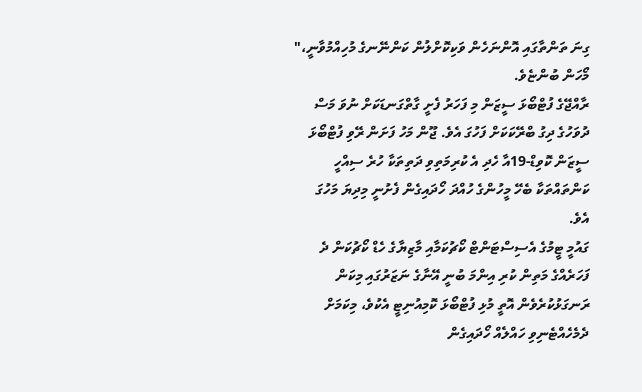ގިނަ ތަންތާގައި އޮންނަހެން ވަކިކޮށްލުން ކަންނޭނގެ މުހިއްމުވާނީ،" މޯހަން ބުންޏެވެ.
ރާއްޖޭގެ ފުޓްބޯޅަ ސީޒަން މި ފަހަރު ފެށީ ގާތްގަނޑަކަށް ނުވަ މަސް ދުވަހުގެ ދިގު ބްރޭކަކަށް ފަހުގަ އެވެ. ޖޫން މަހު ފަށަން ރޭވި ފުޓްބޯޅަ ސީޒަން ކޮވިޑް-19އާ ހެދި އެ ކުރިމަތިވި ދަތިތަކާ ހުރެ ސިއްހީ ކަންތައްތަކާ ބެހޭ މީހުންގެ ހުއްދަ ހޯދައިގެން ފެށުނީ މިދިޔަ މަހުގަ އެވެ.
ގައުމީ ޓީމުގެ އެސިސްޓަންޓް ކޯޗުކަމާއި މާޒިޔާގެ ހެޑް ކޯޗުކަން ދެ ފަހަރެއްގެ މަތިން ކުރި އިންމަ ބުނީ އޭނާގެ ނަޒަރުގައި މިކަން ރަނގަޅުކުރެވެން އޮތީ މުޅި ފުޓްބޯޅަ ކޮމިއުނިޓީ އެކުވެ، މިކަމަށް ދެމެހެއްޓެނިވި ހައްލެއް ހޯދައިގެން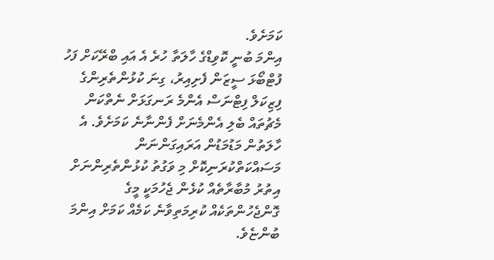ކަމަށެވެ.
އިންމަ ބުނީ ކޮވިޑްގެ ހާލަތާ ހުރެ އެ އައި ބްރޭކަށް ފަހު ފުޓްބޯޅަ ސީޒަން ފެށިއިރު، ގިނަ ކުޅުންތެރިންގެ ފިޒިކަލް ފިޓްނަސް އެންމެ ރަނގަޅަށް ނެތްކަން މެޗުތައް ބެލި އެންމެނަށް ފެންނާނެ ކަމަށެވެ. އެ ހާލަތުން މަޑުމަޑުން އަރައިގަންނަން މަސައްކަތްކުރަނިކޮށް މި ވަގުތު ކުޅުންތެރިންނަށް އިތުރު މުބާރާތެއް ކުޅެން ޖެހުމަކީ މީގެ ގޮންޖެހުންތަކެއް ކުރިމަތިވާނެ ކަމެއް ކަމަށް އިންމަ ބުންޏެވެ.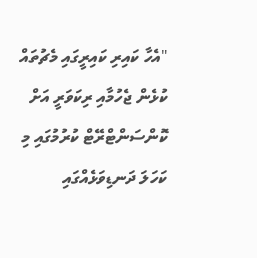"އެހާ ކައިރި ކައިރީގައި މެޗުތައް ކުޅެން ޖެހުމާއި ރިކަވަރީ އަށް ކޮންސަންޓްރޭޓް ކުރުމުގައި މި ކަހަލަ ދަނޑިވަޅެއްގައި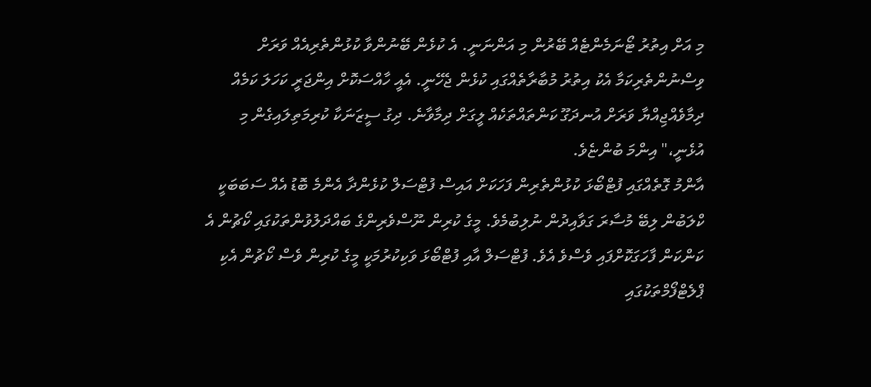މި އަށް އިތުރު ޓޯނަމެންޓެއް ބޭރުން މި އަންނަނީ. އެ ކުޅެން ބޭނުންވާ ކުޅުންތެރިއެއް ވަރަށް ވިސްނުންތެރިކަމާ އެކު އިތުރު މުބާރާތެއްގައި ކުޅެން ޖެހޭނީ. އެއީ ހާއްސަކޮށް އިންޖަރީ ކަހަލަ ކަމެއް ދިމާވެއްޖިއްޔާ ވަރަށް އުނދަގޫ ކަންތައްތަކެއް ލީގަށް ދިމާވާނެ. ދިގު ސީޒަނަކާ ކުރިމަތިލައިގެން މި އުޅެނީ،" އިންމަ ބުންޏެވެ.
އާންމު ގޮތެއްގައި ފުޓްބޯޅަ ކުޅުންތެރިން ފަހަކަށް އައިސް ފުޓްސަލް ކުޅެންދާ އެންމެ ބޮޑު އެއް ސަބަބަކީ ކްލަބުން ލިބޭ މުސާރަ ގަވާއިދުން ނުލިބުމެވެ. މީގެ ކުރިން ނޫސްވެރިންގެ ބައްދަލުވުންތަކުގައި ކޯޗުން އެ ކަންކަން ފާހަގަކޮށްފައި ވެސްވެ އެވެ. ފުޓްސަލް އާއި ފުޓްބޯޅަ ވަކިކުރުމަކީ މީގެ ކުރިން ވެސް ކޯޗުން އެކި ޕްލެޓްފޯމްތަކުގައި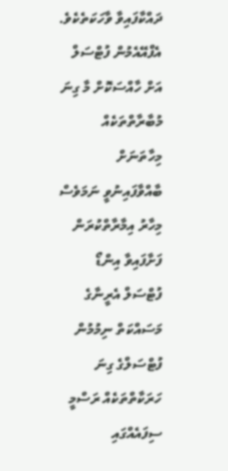ދައްކާފައިވާ ވާހަކަތެކެވެ. އެފްއޭއެމުން ފުޓްސަލް އަށް ހާއްސަކޮށް މާ ގިނަ މުބާރާތްތަކެއް މިހާތަނަށް ބާއްވާފައިނުވީ ނަމަވެސް މިހާރު އިމާރާތްކުރަން ފަށާފައިވާ އިންޑޯ ފުޓްސަލް އެރީނާގެ މަސައްކަތް ނިމުމުން ފުޓްސަލްގެ ގިނަ ހަރަކާތްތަކެއް ރަސްމީ ސިފައެއްގައި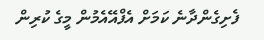ފެށިގެންދާނެ ކަމަށް އެފްއޭއެމުން މީގެ ކުރިން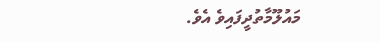މައުލޫމާތުދީފައިވެ އެވެ.